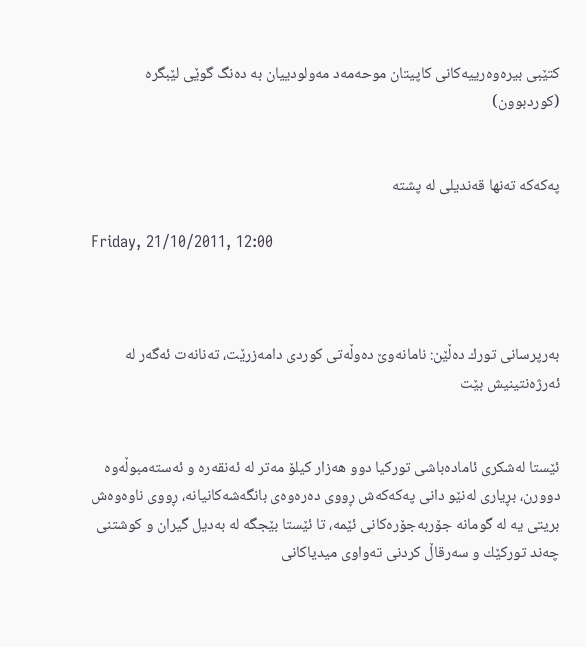کتێبی بیرەوەرییەکانی کاپیتان موحەمەد مەولودییان بە دەنگ گوێی لێبگرە (کوردبوون)


پەكەكە تەنها قەندیلی لە پشتە

Friday, 21/10/2011, 12:00



بەرپرسانی‌ تورك دەڵێن: نامانەو‌ێ‌ دەوڵەتی‌ كوردی‌ دامەزرێت، تەنانەت ئەگەر لە ئەرژەنتینیش بێت


ئێستا لەشكری‌ ئامادەباشی توركیا دوو هەزار كیلۆ مەتر لە ئەنقەرە و ئەستەمبوڵەوە دوورن، بڕیاری‌ لەنێو دانی‌ پەكەكەش ڕووی‌ دەرەوەی‌ بانگەشەكانیانە، ڕووی‌ ناوەوەش بریتی‌ یە لە گومانە جۆربەجۆرەكانی‌ ئێمە، تا ئێستا بێجگە لە بەدیل گیران و كوشتنی‌ چەند توركێك و سەرقاڵ كردنی‌ تەواوی‌ میدیاكانی‌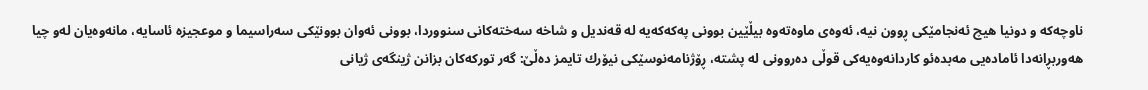ناوچەكە و دونیا هیچ ئەنجامێكی‌ ڕوون نیە، ئەوەی‌ ماوەتەوە بیڵێین بوونی‌ پەكەكەیە لە قەندیل و شاخە سەختەكانی‌ سنووردا، بوونی‌ ئەوان بوونێكی سەراسیما و موعجیزە ئاسایە، مانەوەیان لەو چیا هەوربڕانەدا ئامادەیی‌ مەبدەئو كاردانەوەیەكی‌ قوڵی‌ دەروونی‌ لە پشتە، ڕۆژنامەنوسێكی‌ نیۆرك تایمز دەڵێ: گەر توركەكان بزانن ژینگەی‌ ژیانی‌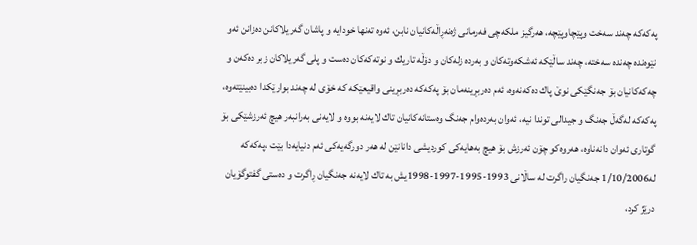پەكەكە چەند سەخت وپێچاوپێچە، هەرگیز ملكەچی فەرمانی‌ ژەنەڕاڵەكانیان نابن، ئەوە تەنها خودایە و پاشان گەریلاكانن دەزانن ئەو نێوەندە چەندە سەختە، چەند ساڵێكە ئەشكەوتەكان و بەردە زلەكان و دۆڵە تاریك و نوتەكەكان دەست و پلی گەریلاكان زبر دەكەن و چەكەكانیان بۆ جەنگێكی‌ نوێ پاك دەكەنەوە، ئەم دەربڕینەمان بۆ پەكەكە دەربڕینی واقیعێكە كە خۆی‌ لە چەند بوارێكدا دەبینێتەوە، پەكەكە لەگەڵ جەنگ و جیدالی‌ توندا نیە، ئەوان بەردەوام جەنگ وەستانەكانیان تاك لایەنە بووە و لایەنی‌ بەرانبەر هیچ ئەرزشێكی‌ بۆ گوتاری‌ ئەوان دانەناوه،‌ هەروەكو چۆن ئەرزش بۆ هیچ بەهایەكی‌ كوردیشی‌ دانانێن لە هەر دورگەیەكی‌ ئەم دنیایەدا بێت ،پەكەكە لە1/10/2006 جەنگیان راگرت لە ساڵانی‌ 1993-1995-1997-1998یش بە تاك لایەنە جەنگیان ڕاگرت و دەستی‌ گفتوگۆیان درێژ كرد،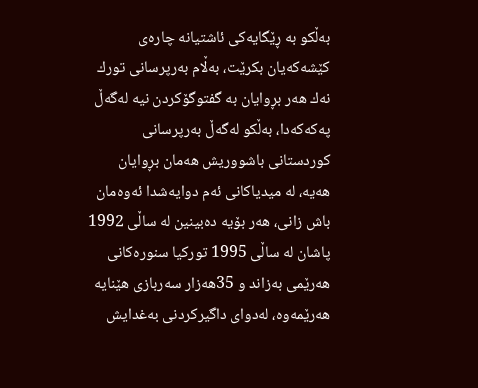بەڵكو بە ڕێگایەكی‌ ئاشتیانە چارەی‌ كێشەكەیان بكرێت، بەڵام بەرپرسانی‌ تورك نەك هەر بڕوایان بە گفتوگۆكردن نیە لەگەڵ پەكەكەدا، بەڵكو لەگەڵ بەرپرسانی‌ كوردستانی‌ باشووریش هەمان بڕوایان هەیه،‌ لە میدیاكانی‌ ئەم دوایەشدا ئەوەمان باش زانی‌، هەر بۆیە دەبینین لە ساڵی‌ 1992 پاشان لە ساڵی‌ 1995 توركیا سنورەكانی‌ هەرێمی‌ بەزاند و 35هەزار سەربازی‌ هێنایە هەرێمەوە، لەدوای‌ داگیركردنی‌ بەغدایش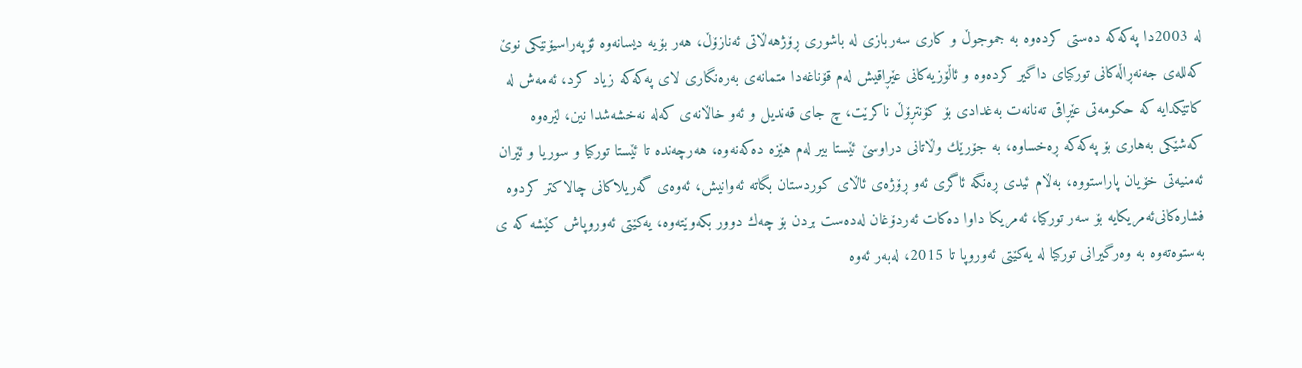لە 2003دا پەكەكە دەستی‌ كردەوە بە جموجوڵ و كاری‌ سەربازی‌ لە باشوری‌ ڕۆژهەڵاتی‌ ئەنازۆڵ، هەر بۆیە دیسانەوە ئۆپەراسیۆنێكی‌ نوێ‌ كەللەی‌ جەنەڕاڵەكانی‌ توركیای‌ داگیر كردەوە و ئاڵۆزیەكانی‌ عێڕاقیش لەم قۆناغەدا متمانەی‌ بەرەنگاری‌ لای‌ پەكەكە زیاد كرد، ئەمەش لە كاتێكدایە كە حكومەتی‌ عێڕاقی تەنانەت بەغدادی‌ بۆ كۆنتڕۆڵ ناكرێت، چ جای‌ قەندیل و ئەو خاڵانەی‌ كەلە نەخشەشدا نین، لێرەوە كەشێكی‌ بەهاری‌ بۆ پەكەكە ڕەخساوە، بە جۆرێك وڵاتانی‌ دراوسێ ئێستا بیر لەم هێزە دەكەنەوە، هەرچەندە تا ئێستا توركیا و سوریا و ئێران ئەمنیەتی‌ خۆیان پاراستووە، بەڵام ئیدی ڕەنگە ئاگری‌ ئەو ڕۆژەی‌ ئاڵای‌ كوردستان بگاتە ئەوانیش، ئەوەی‌ گەریلاكانی‌ چالاكتر كردوە فشارەكانی‌ئەمریكایە بۆ سەر توركیا، ئەمریكا داوا دەكات ئەردۆغان لەدەست بردن بۆ چەك دوور بكەوێتەوە، یەكێتی‌ ئەوروپاش كێشه كه ی بەستوەتەوە بە وەرگیرانی‌ توركیا لە یەكێتی‌ ئەوروپا تا 2015، لەبەر ئەوە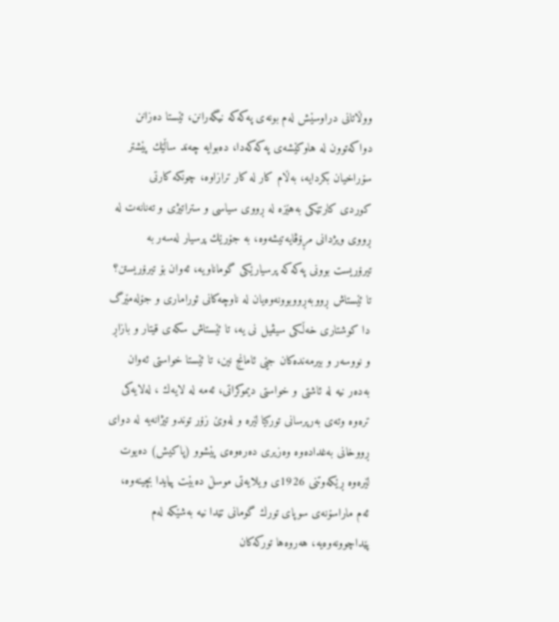ووڵاتانی‌ دراوسێش لەم بونەی‌ پەكەكە نیگەرانن، ئێستا دەزانن دواكەتوون لە هاوكێشەی‌ پەكەكەدا، دەبوایە چەند ساڵێك پێشتر سۆراخیان بكردایە، بەڵام كار لە كار ترازاوە، چونكە كارتی‌ كوردی‌ كارتێكی‌ بەهێزە لە ڕووی‌ سیاسی و ستراتیژی‌ و تەنانەت لە ڕووی‌ ویژدانی‌ مڕۆڤایەتیشەوە، بە جۆرێك پرسیار لەسەر بە تیرۆریست بوونی‌ پەكەكە پرسیارێكی‌ گوماناویە، ئەوان بۆ تیرۆریستن؟ تا ئێستاش ڕووبەڕووبوونەوەیان لە ناوچەكانی‌ ئوراماری‌ و جۆلەمێرگ دا كوشتاری‌ خەڵكی‌ سیڤیل نی‌ یە، تا ئێستاش سكەی‌ قیتار و بازاڕ و نووسەر و بیرمەندەكان جێی‌ ئامانج نین، تا ئێستا خواستی‌ ئەوان بەدەر نیە لە ئاشتی‌ و خواستی‌ دیموكراتی‌، ئەمە لە لایەك ، لەلایەكی‌ ترەوە وتەی‌ بەرپرسانی‌ توركیا لێرە و لەوێ‌ زۆر توندو تیژانەیە لە دوای‌ ڕووخانی‌ بەغدادەوە وەزیری‌ دەرەوەی‌ پێشوو (پاكیش) دەیوت لێرەوە ڕێكەوتنی‌ 1926ی‌ ویلایەتی‌ موسڵ دەبێت پیایدا بچینەوە، ئەم ماراسۆنەی‌ سوپای‌ تورك گومانی‌ تێدا نیە بەشێكە لەم پێداچوونەوەیە، هەروەها توركەكان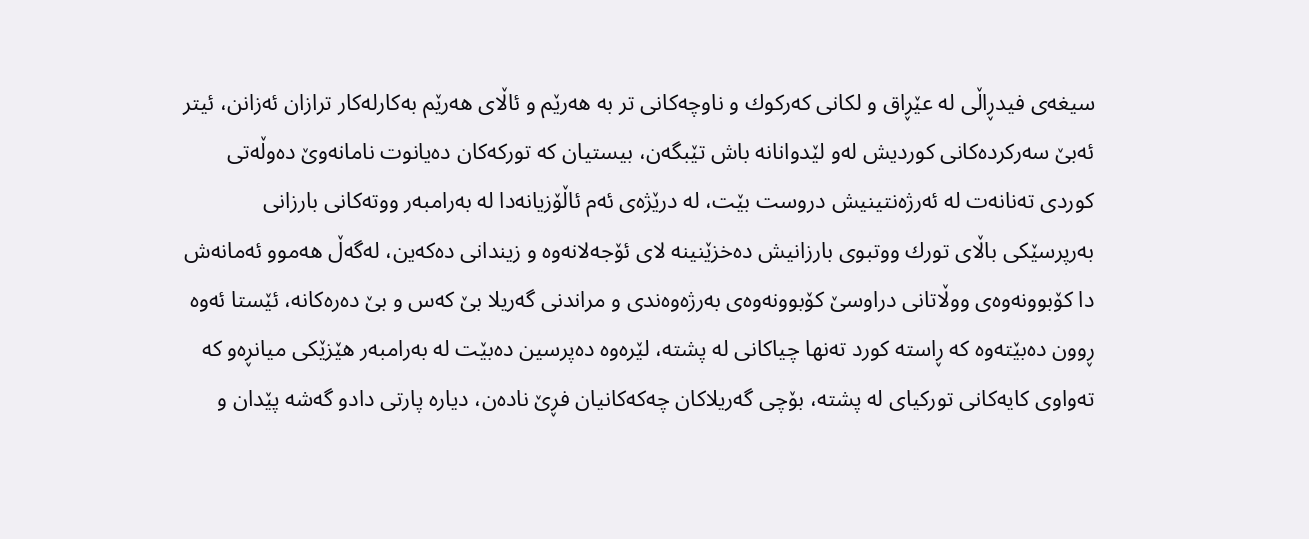سیغەی‌ فیدڕاڵی‌ لە عێڕاق و لكانی‌ كەركوك و ناوچەكانی‌ تر بە هەرێم و ئاڵای‌ هەرێم بەكارلەكار ترازان ئەزانن، ئیتر ئەبێ سەركردەكانی‌ كوردیش لەو لێدوانانە باش تێبگەن، بیستیان كە توركەكان دەیانوت نامانەوێ‌ دەوڵەتی‌ كوردی‌ تەنانەت لە ئەرژەنتینیش دروست بێت، لە درێژەی‌ ئەم ئاڵۆزیانەدا لە بەرامبەر ووتەكانی‌ بارزانی‌ بەرپرسێكی‌ باڵای‌ تورك ووتبوی‌ بارزانیش دەخزێنینە لای‌ ئۆجەلانەوە و زیندانی‌ دەكەین، لەگەڵ هەموو ئەمانەش دا كۆبوونەوەی‌ ووڵاتانی‌ دراوسێ كۆبوونەوەی‌ بەرژەوەندی‌ و مراندنی‌ گەریلا بێ كەس و بێ‌ دەرەكانە، ئێستا ئەوە ڕوون دەبێتەوە كە ڕاستە كورد تەنها چیاكانی‌ لە پشتە، لێرەوە دەپرسین دەبێت لە بەرامبەر هێزێكی‌ میانڕەو كە تەواوی‌ كایەكانی‌ توركیای‌ لە پشتە، بۆچی گەریلاكان چەكەكانیان فڕێ نادەن، دیارە پارتی‌ دادو گەشە پێدان و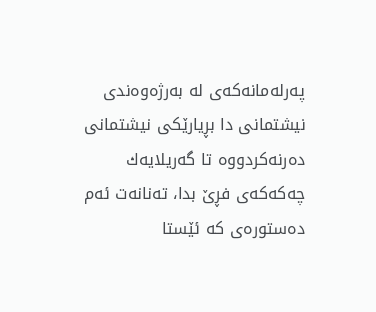پەرلەمانەكەی‌ لە بەرژەوەندی‌ نیشتمانی‌ دا بڕیارێكی‌ نیشتمانی‌ دەرنەكردووە تا گەریلایەك چەكەكەی‌ فڕێ بدا، تەنانەت ئەم دەستورەی‌ كە ئێستا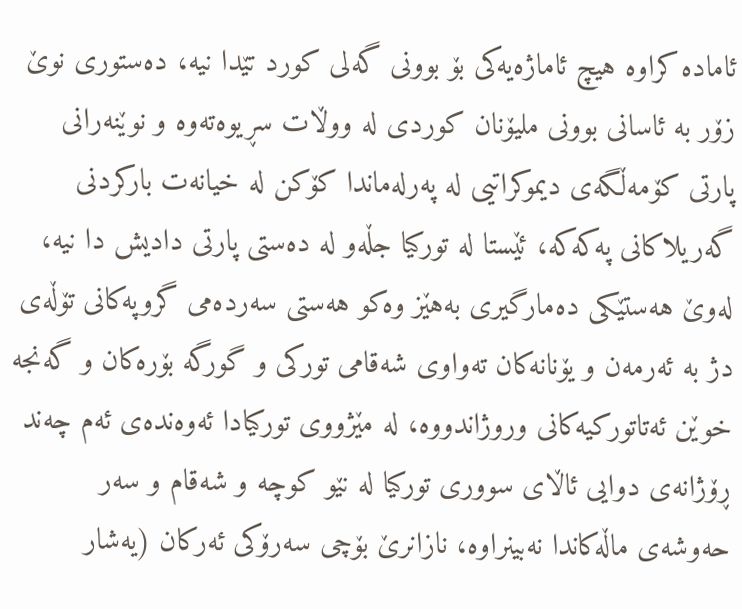ئامادە كراوە هیچ ئاماژەیەكی‌ بۆ بوونی‌ گەلی كورد تێدا نیە، دەستوری‌ نوێ زۆر بە ئاسانی‌ بوونی‌ ملیۆنان كوردی‌ لە ووڵات سڕیوەتەوە و نوێنەرانی‌ پارتی‌ كۆمەڵگەی‌ دیموكراتیی‌ لە پەرلەماندا كۆكن لە خیانەت باركردنی‌ گەریلاكانی‌ پەكەكە، ئێستا لە توركیا جڵەو لە دەستی‌ پارتی‌ دادیش دا نیە، لەوێ‌ هەستێكی‌ دەمارگیری‌ بەهێز وەكو هەستی‌ سەردەمی‌ گروپەكانی‌ تۆڵەی‌ دژ بە ئەرمەن و یۆنانەكان تەواوی‌ شەقامی‌ توركی‌ و گورگە بۆرەكان و گەنجە خوێن ئەتاتوركیەكانی‌ وروژاندووە، لە مێژووی‌ توركیادا ئەوەندەی‌ ئەم چەند ڕۆژانەی‌ دوایی‌ ئاڵای‌ سووری‌ توركیا لە نێو كوچە و شەقام و سەر حەوشەی‌ ماڵەكاندا نەبینراوە،‌ نازانرێ بۆچی سەرۆكی‌ ئەركان (یەشار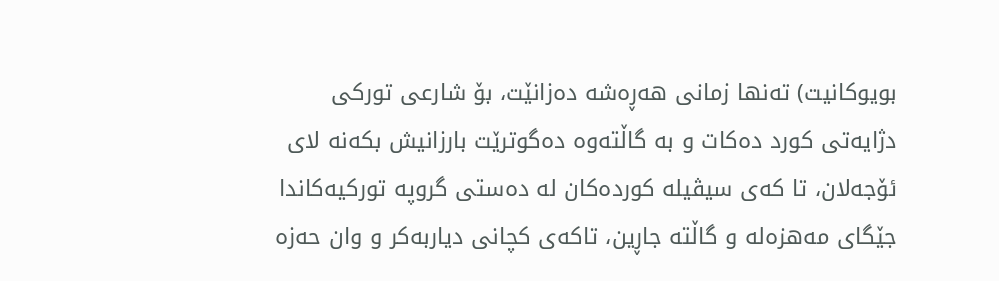بویوكانیت) تەنها زمانی‌ هەڕەشە دەزانێت، بۆ شارعی توركی‌ دژایەتی‌ كورد دەكات و بە گاڵتەوە دەگوترێت بارزانیش بكەنە لای‌ ئۆجەلان، تا كەی‌ سیڤیلە كوردەكان لە دەستی‌ گروپە توركیەكاندا جێگای‌ مەهزەلە و گاڵتە جاڕین، تاكەی‌ كچانی‌ دیاربەكر و وان حەزە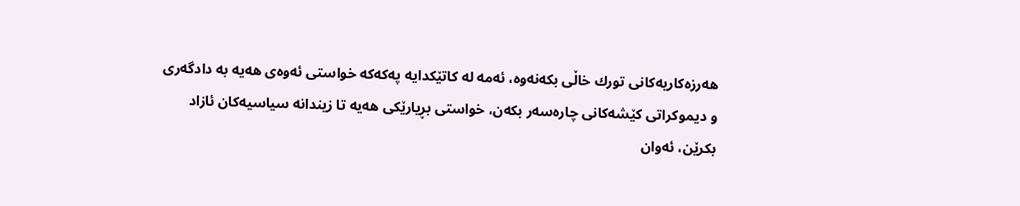هەرزەكاریەكانی‌ تورك خاڵی‌ بكەنەوە، ئەمە لە كاتێكدایە پەكەكە خواستی‌ ئەوەی‌ هەیە بە دادگەری‌ و دیموكراتی‌ كێشەكانی‌ چارەسەر بكەن، خواستی‌ بڕیارێكی‌ هەیە تا زیندانە سیاسیەكان ئازاد بكرێن، ئەوان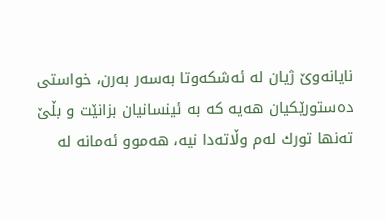نایانەوێ ژیان لە ئەشكەوتا بەسەر بەرن، خواستی‌ دەستورێكیان هەیە كە بە ئینسانیان بزانێت و بڵێ تەنها تورك لەم وڵاتەدا نیە، هەموو ئەمانە لە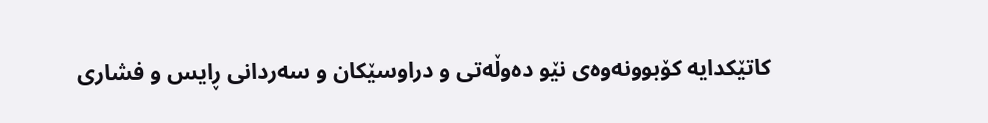كاتێكدایە كۆبوونەوەی‌ نێو دەوڵەتی‌ و دراوسێكان و سەردانی‌ ڕایس و فشاری‌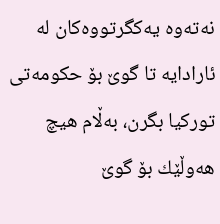نەتەوە یەكگرتووەكان لە ئارادایە تا گوێ بۆ حكومەتی‌ توركیا بگرن، بەڵام هیچ هەوڵێك بۆ گوێ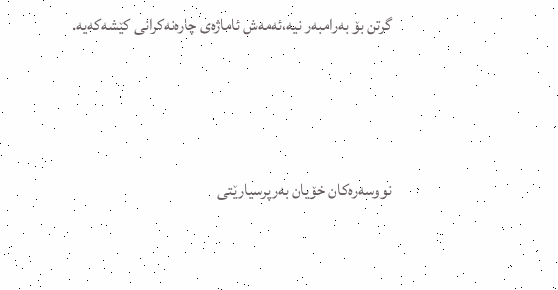گرتن بۆ بەرامبەر نیە،ئەمەش ئاماژەی‌ چارەنەكرانی‌ كێشەكەیە.




نووسەرەکان خۆیان بەرپرسیارێتی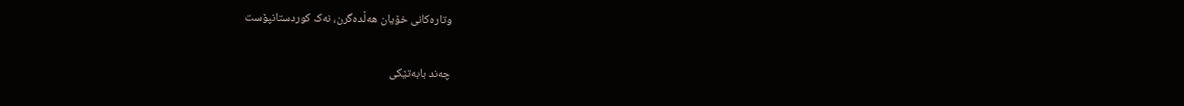وتارەکانی خۆیان هەڵدەگرن، نەک کوردستانپۆست


چەند بابەتێکی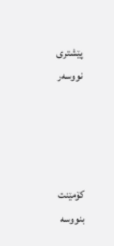پێشتری نووسەر




کۆمێنت بنووسە